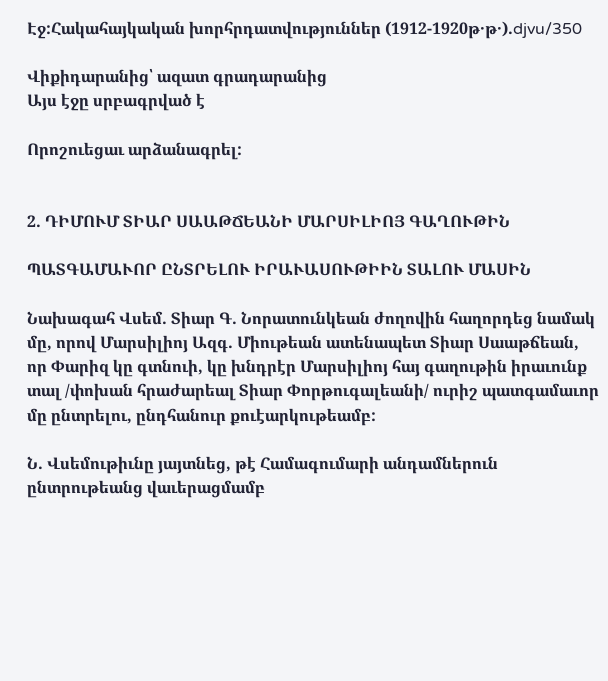Էջ:Հակահայկական խորհրդատվություններ (1912-1920թ․թ․).djvu/350

Վիքիդարանից՝ ազատ գրադարանից
Այս էջը սրբագրված է

Որոշուեցաւ արձանագրել:


2. ԴԻՄՈՒՄ ՏԻԱՐ ՍԱԱԹՃԵԱՆԻ ՄԱՐՍԻԼԻՈՅ ԳԱՂՈՒԹԻՆ

ՊԱՏԳԱՄԱՒՈՐ ԸՆՏՐԵԼՈՒ ԻՐԱՒԱՍՈՒԹԻԻՆ ՏԱԼՈՒ ՄԱՍԻՆ

Նախագահ Վսեմ. Տիար Գ. Նորատունկեան ժողովին հաղորդեց նամակ մը, որով Մարսիլիոյ Ազգ. Միութեան ատենապետ Տիար Սաաթճեան, որ Փարիզ կը գտնուի, կը խնդրէր Մարսիլիոյ հայ գաղութին իրաւունք տալ /փոխան հրաժարեալ Տիար Փորթուգալեանի/ ուրիշ պատգամաւոր մը ընտրելու, ընդհանուր քուէարկութեամբ:

Ն. Վսեմութիւնը յայտնեց, թէ Համագումարի անդամներուն ընտրութեանց վաւերացմամբ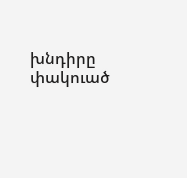խնդիրը փակուած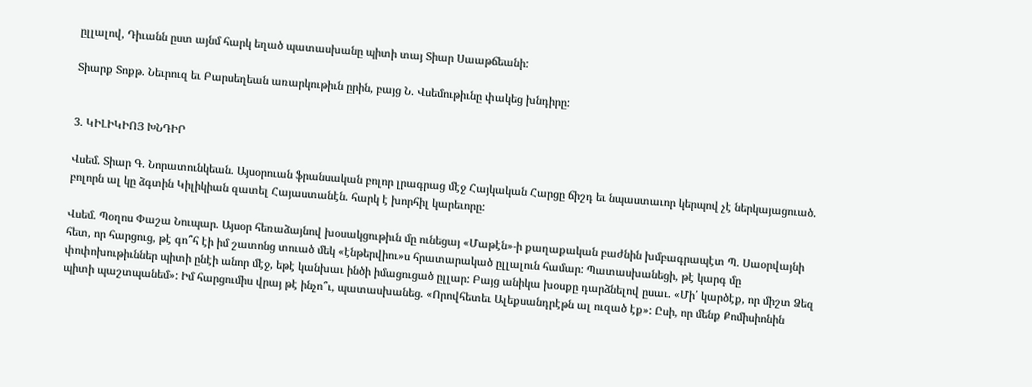ըլլալով, Դիւանն ըստ այնմ հարկ եղած պատասխանը պիտի տայ Տիար Սաաթճեանի:

Տիարք Տոքթ. Նեւրուզ եւ Բարսեղեան առարկութիւն ըրին, բայց Ն. Վսեմութիւնը փակեց խնդիրը:


3. ԿԻԼԻԿԻՈՅ ԽՆԴԻՐ

Վսեմ. Տիար Գ. Նորատունկեան. Այսօրուան ֆրանսական բոլոր լրագրաց մէջ Հայկական Հարցը ճիշդ եւ նպաստաւոր կերպով չէ ներկայացուած. բոլորն ալ կը ձգտին Կիլիկիան զատել Հայաստանէն. հարկ է խորհիլ կարեւորը:

Վսեմ. Պօղոս Փաշա Նուպար. Այսօր հեռաձայնով խօսակցութիւն մը ունեցայ «Մաթէն»-ի քաղաքական բաժնին խմբագրապէտ Պ. Սաօրվայնի հետ, որ հարցուց, թէ գո՞հ էի իմ շատոնց տուած մեկ «էնթերվիու»ս հրատարակած ըլլալուն համար: Պատասխանեցի, թէ կարգ մը փոփոխութիւններ պիտի ընէի անոր մէջ, եթէ կանխաւ ինծի իմացուցած ըլլար: Բայց անիկա խօսքը դարձնելով ըսաւ. «Մի՛ կարծէք, որ միշտ Ձեզ պիտի պաշտպանեմ»: Իմ հարցումիս վրայ թէ ինչո՞ւ, պատասխանեց. «Որովհետեւ Ալեքսանդրէթն ալ ուզած էք»: Ըսի, որ մենք Քոմիսիոնին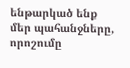ենթարկած ենք մեր պահանջները, որոշումը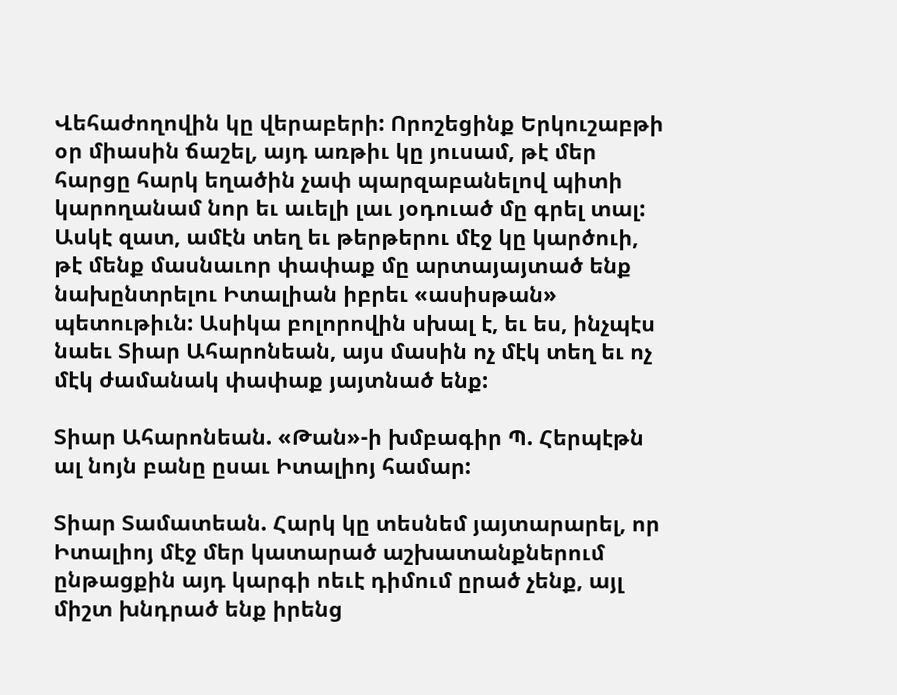Վեհաժողովին կը վերաբերի: Որոշեցինք Երկուշաբթի օր միասին ճաշել, այդ առթիւ կը յուսամ, թէ մեր հարցը հարկ եղածին չափ պարզաբանելով պիտի կարողանամ նոր եւ աւելի լաւ յօդուած մը գրել տալ: Ասկէ զատ, ամէն տեղ եւ թերթերու մէջ կը կարծուի, թէ մենք մասնաւոր փափաք մը արտայայտած ենք նախընտրելու Իտալիան իբրեւ «ասիսթան» պետութիւն: Ասիկա բոլորովին սխալ է, եւ ես, ինչպէս նաեւ Տիար Ահարոնեան, այս մասին ոչ մէկ տեղ եւ ոչ մէկ ժամանակ փափաք յայտնած ենք:

Տիար Ահարոնեան. «Թան»-ի խմբագիր Պ. Հերպէթն ալ նոյն բանը ըսաւ Իտալիոյ համար:

Տիար Տամատեան. Հարկ կը տեսնեմ յայտարարել, որ Իտալիոյ մէջ մեր կատարած աշխատանքներում ընթացքին այդ կարգի ոեւէ դիմում ըրած չենք, այլ միշտ խնդրած ենք իրենց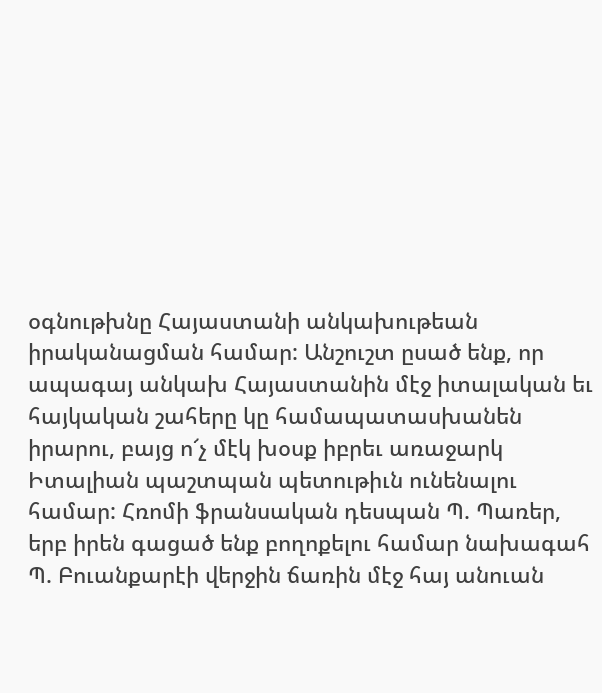օգնութխնը Հայաստանի անկախութեան իրականացման համար: Անշուշտ ըսած ենք, որ ապագայ անկախ Հայաստանին մէջ իտալական եւ հայկական շահերը կը համապատասխանեն իրարու, բայց ո՜չ մէկ խօսք իբրեւ առաջարկ Իտալիան պաշտպան պետութիւն ունենալու համար: Հռոմի ֆրանսական դեսպան Պ. Պառեր, երբ իրեն գացած ենք բողոքելու համար նախագահ Պ. Բուանքարէի վերջին ճառին մէջ հայ անուան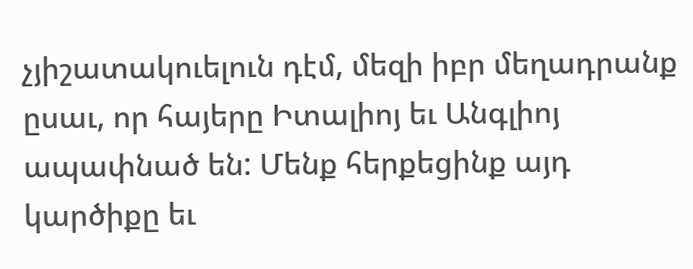չյիշատակուելուն դէմ, մեզի իբր մեղադրանք ըսաւ, որ հայերը Իտալիոյ եւ Անգլիոյ ապափնած են: Մենք հերքեցինք այդ կարծիքը եւ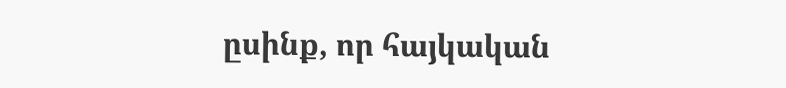ըսինք, որ հայկական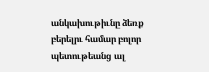անկախութիւնը ձեռք բերելրւ համար բոլոր պետութեանց ալ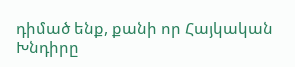դիմած ենք, քանի որ Հայկական Խնդիրը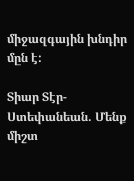միջազգային խնդիր մըն է:

Տիար Տէր-Ստեփանեան. Մենք միշտ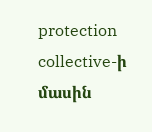protection collective-ի մասին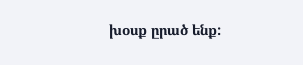խօսք ըրած ենք: